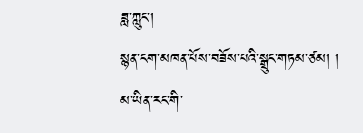ཟླ་ཀླུང་།
སྙན་ངག་མཁན་པོས་བཟོས་པའི་སྒྲུང་གཏམ་ཙམ། །
མ་ཡིན་རང་གི་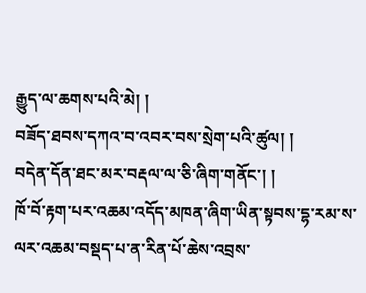རྒྱུད་ལ་ཆགས་པའི་མེ། །
བཟོད་ཐབས་དཀའ་བ་འབར་བས་སྲེག་པའི་ཚུལ། །
བདེན་དོན་ཐང་མར་བརྡལ་ལ་ཅི་ཞིག་གནོང་། །
ཁོ་བོ་རྟག་པར་འཆམ་འདོད་མཁན་ཞིག་ཡིན་སྟབས་དྷ་རམ་ས་ལར་འཆམ་བསྡད་པ་ན་རིན་པོ་ཆེས་འབྲས་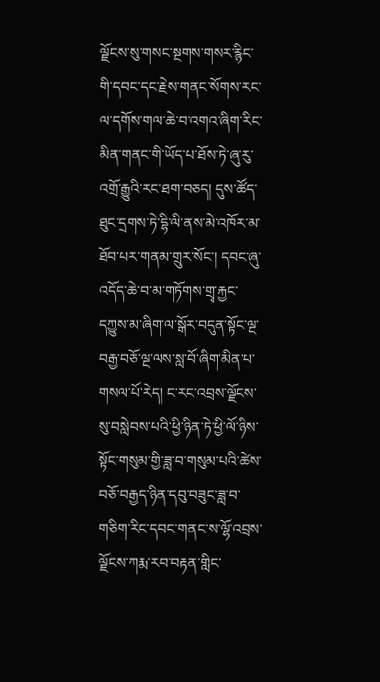ལྗོངས་སུ་གསང་སྔགས་གསར་རྙིང་གི་དབང་དང་རྗེས་གནང་སོགས་རང་ལ་དགོས་གལ་ཆེ་བ་འགའ་ཞིག་རིང་མིན་གནང་གི་ཡོད་པ་ཐོས་ཏེ་ཞུ་རུ་འགྲོ་རྒྱུའི་རང་ཐག་བཅད། དུས་ཚོད་ཐུང་དྲགས་ཏེ་དྷི་ལི་ནས་མེ་འཁོར་མ་ཐོབ་པར་གནམ་གྲུར་སོང་། དབང་ཞུ་འདོད་ཆེ་བ་མ་གཏོགས་གྲྭ་རྐྱང་དཀྱུས་མ་ཞིག་ལ་སྒོར་བདུན་སྟོང་ལྔ་བརྒྱ་བཅོ་ལྔ་ལས་སླ་བོ་ཞིག་མིན་པ་གསལ་པོ་རེད། ང་རང་འབྲས་ལྗོངས་སུ་བསླེབས་པའི་ཕྱི་ཉིན་ཏེ་ཕྱི་ལོ་ཉིས་སྟོང་གསུམ་གྱི་ཟླ་བ་གསུམ་པའི་ཚེས་བཅོ་བརྒྱད་ཉིན་དབུ་བཟུང་ཟླ་བ་གཅིག་རིང་དབང་གནང་ས་ལྷོ་འབྲས་ལྗོངས་ཀརྨ་རབ་བརྟན་གླིང་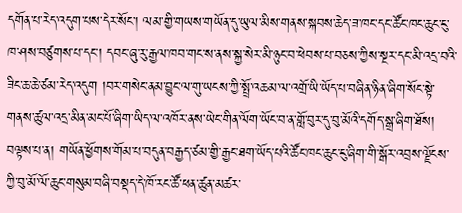དགོན་པ་རེད་འདུག་པས་དེར་སོང་། ལམ་གྱི་གཡས་གཡོན་དུ་ཡུལ་མིས་གནས་སྐབས་ཆེད་ཟ་ཁང་དང་ཚོང་ཁང་ཆུང་ངུ་ཁ་ཤས་བཙུགས་པ་དང་། དབང་ཞུ་རུ་རྒྱལ་ཁབ་གང་ས་ནས་སྐྱ་སེར་མི་ཉུང་བ་ཕེབས་པ་བཅས་ཀྱིས་སྔར་དང་མི་འདྲ་བའི་ཟིང་ཆ་ཆེ་ཙམ་རེད་འདུག །བར་གསེང་ནམ་བྱུང་ལ་གུ་ཡངས་ཀྱི་སྤྲོ་འཆམ་ལ་འགྲོ་ཡི་ཡོད་པ་བཞིན་ཉིན་ཞིག་སོང་སྟེ་གནས་ཚུལ་འདྲ་མིན་མང་པོ་ཞིག་ཡིད་ལ་འཁོར་ནས་ཡེང་གིན་ལོག་ཡོང་བ་ན་གློ་བུར་དུ་བུ་མོའི་དགོད་སྒྲ་ཞིག་ཐོས། བལྟས་པ་ན། གཡོན་ཕྱོགས་གོམ་པ་བདུན་བརྒྱད་ཙམ་གྱི་རྒྱང་ཐག་ཡོད་པའི་ཚོང་ཁང་ཆུང་ངུ་ཞིག་གི་སྒོར་འབྲས་ལྗོངས་ཀྱི་བུ་མོ་ལོ་ཆུང་གསུམ་བཞི་བསྡད་དེ་ཁོ་རང་ཚོ་ཕན་ཚུན་མཚར་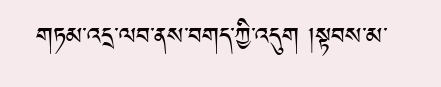གཏམ་འདྲ་ལབ་ནས་བགད་ཀྱི་འདུག །སྟབས་མ་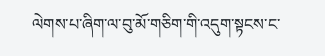ལེགས་པ་ཞིག་ལ་བུ་མོ་གཅིག་གི་འདུག་སྟངས་ང་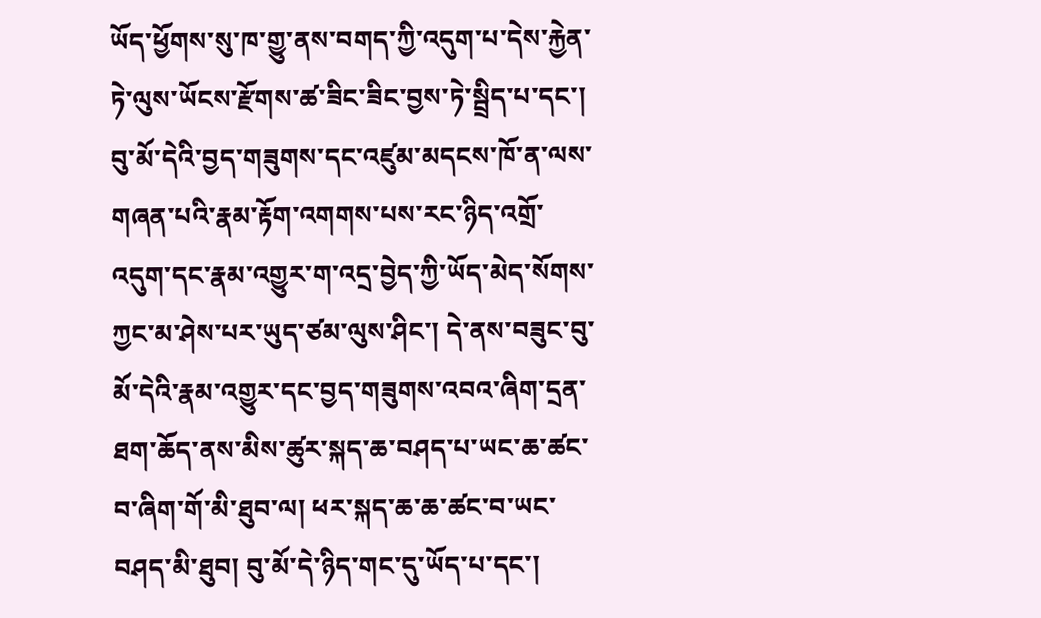ཡོད་ཕྱོགས་སུ་ཁ་གྱུ་ནས་བགད་ཀྱི་འདུག་པ་དེས་རྐྱེན་ཏེ་ལུས་ཡོངས་རྫོགས་ཚ་ཟིང་ཟིང་བྱས་ཏེ་སྦྲིད་པ་དང་། བུ་མོ་དེའི་བྱད་གཟུགས་དང་འཛུམ་མདངས་ཁོ་ན་ལས་གཞན་པའི་རྣམ་རྟོག་འགགས་པས་རང་ཉིད་འགྲོ་འདུག་དང་རྣམ་འགྱུར་ག་འདྲ་བྱེད་ཀྱི་ཡོད་མེད་སོགས་ཀྱང་མ་ཤེས་པར་ཡུད་ཙམ་ལུས་ཤིང་། དེ་ནས་བཟུང་བུ་མོ་དེའི་རྣམ་འགྱུར་དང་བྱད་གཟུགས་འབའ་ཞིག་དྲན་ཐག་ཆོད་ནས་མིས་ཚུར་སྐད་ཆ་བཤད་པ་ཡང་ཆ་ཚང་བ་ཞིག་གོ་མི་ཐུབ་ལ། ཕར་སྐད་ཆ་ཆ་ཚང་བ་ཡང་བཤད་མི་ཐུབ། བུ་མོ་དེ་ཉིད་གང་དུ་ཡོད་པ་དང་།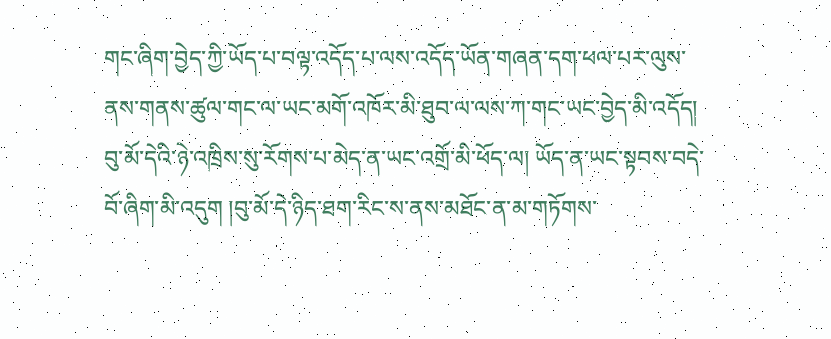གང་ཞིག་བྱེད་ཀྱི་ཡོད་པ་བལྟ་འདོད་པ་ལས་འདོད་ཡོན་གཞན་དག་ཕལ་པར་ལུས་ནས་གནས་ཚུལ་གང་ལ་ཡང་མགོ་འཁོར་མི་ཐུབ་ལ་ལས་ཀ་གང་ཡང་བྱེད་མི་འདོད། བུ་མོ་དེའི་ཉེ་འཁྲིས་སུ་རོགས་པ་མེད་ན་ཡང་འགྲོ་མི་ཕོད་ལ། ཡོད་ན་ཡང་སྟབས་བདེ་བོ་ཞིག་མི་འདུག །བུ་མོ་དེ་ཉིད་ཐག་རིང་ས་ནས་མཐོང་ན་མ་གཏོགས་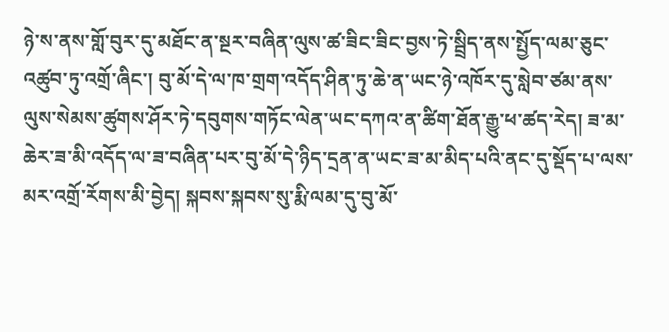ཉེ་ས་ནས་གློ་བུར་དུ་མཐོང་ན་སྔར་བཞིན་ལུས་ཚ་ཟིང་ཟིང་བྱས་ཏེ་སྦྲིད་ནས་སྤྱོད་ལམ་ཅུང་འཚུབ་ཏུ་འགྲོ་ཞིང་། བུ་མོ་དེ་ལ་ཁ་གྲག་འདོད་ཤིན་ཏུ་ཆེ་ན་ཡང་ཉེ་འཁོར་དུ་སླེབ་ཙམ་ནས་ལུས་སེམས་ཚུགས་ཤོར་ཏེ་དབུགས་གཏོང་ལེན་ཡང་དཀའ་ན་ཚིག་ཐོན་རྒྱུ་ཕ་ཚད་རེད། ཟ་མ་ཆེར་ཟ་མི་འདོད་ལ་ཟ་བཞིན་པར་བུ་མོ་དེ་ཉིད་དྲན་ན་ཡང་ཟ་མ་མིད་པའི་ནང་དུ་སྡོད་པ་ལས་མར་འགྲོ་རོགས་མི་བྱེད། སྐབས་སྐབས་སུ་རྨི་ལམ་དུ་བུ་མོ་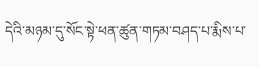དེའི་མཉམ་དུ་སོང་སྟེ་ཕན་ཚུན་གཏམ་བཤད་པ་རྨིས་པ་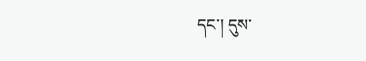དང་། དུས་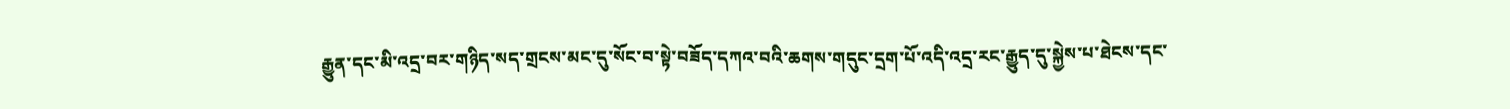རྒྱུན་དང་མི་འདྲ་བར་གཉིད་སད་གྲངས་མང་དུ་སོང་བ་སྟེ་བཟོད་དཀའ་བའི་ཆགས་གདུང་དྲག་པོ་འདི་འདྲ་རང་རྒྱུད་དུ་སྐྱེས་པ་ཐེངས་དང་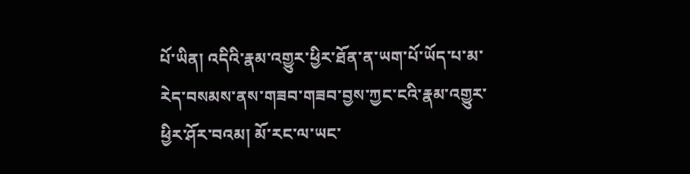པོ་ཡིན། འདིའི་རྣམ་འགྱུར་ཕྱིར་ཐོན་ན་ཡག་པོ་ཡོད་པ་མ་རེད་བསམས་ནས་གཟབ་གཟབ་བྱས་ཀྱང་ངའི་རྣམ་འགྱུར་ཕྱིར་ཤོར་བའམ། མོ་རང་ལ་ཡང་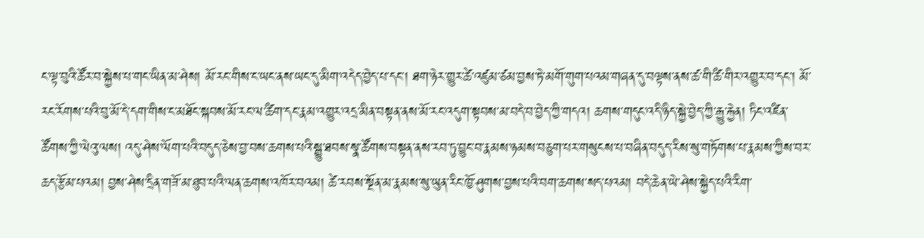ང་ལྟ་བུའི་ཚོར་བ་སྐྱེས་པ་གང་ཡིན་མ་ཤེས། མོ་རང་གིས་ང་ཡང་ནས་ཡང་དུ་མིག་འདེད་བྱེད་པ་དང་། ཐག་ཉེར་གྱུར་ཚེ་འཛུམ་ཙམ་བྱས་ཏེ་མགོ་གུག་པའམ་གཞན་དུ་བལྟས་ནས་ཚ་གི་ཚི་གིར་འགྱུར་བ་དང་། མོ་རང་རོགས་པའི་བུ་མོ་དེ་དག་གིས་ང་མཐོང་སྐབས་མོ་རང་ལ་ཚིག་དང་རྣམ་འགྱུར་འདྲ་མིན་བསྟན་ནས་མོ་རང་འདུག་སྟབས་མ་བདེ་བ་བྱེད་ཀྱི་གདའ། ཆགས་གདུང་འདི་ཉིད་སྐྱེ་བྱེད་ཀྱི་རྒྱུ་རྐྱེན། ཏིང་འཛིན་ཚོགས་ཀྱི་ལེའུ་ལས། འདུ་ཤེས་ལོག་པའི་བདུད་ཅེས་བྱ་བས་ཆགས་པའི་སྒྱུ་ཐབས་སྣ་ཚོགས་བསྟན་ནས་རབ་ཏུ་བྱུང་བ་རྣམས་ཉམས་བཅུག་པར་གསུངས་པ་བཞིན་བདུད་རིས་སུ་གཏོགས་པ་རྣམས་ཀྱིས་བར་ཆད་རྩོམ་པའམ། བྱས་ཤེས་དྲིན་གཟོ་མ་ཐུབ་པའི་ལན་ཆགས་འཁོར་བའམ། ཚེ་རབས་སྔོན་མ་རྣམས་སུ་ཡུན་རིང་ཁྱོ་ཤུགས་བྱས་པའི་བག་ཆགས་སད་པའམ། བདེ་ཆེན་ཡེ་ཤེས་སྐྱེད་པའི་རིག་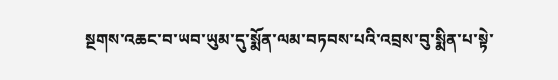སྔགས་འཆང་བ་ཡབ་ཡུམ་དུ་སྨོན་ལམ་བཏབས་པའི་འབྲས་བུ་སྨིན་པ་སྟེ་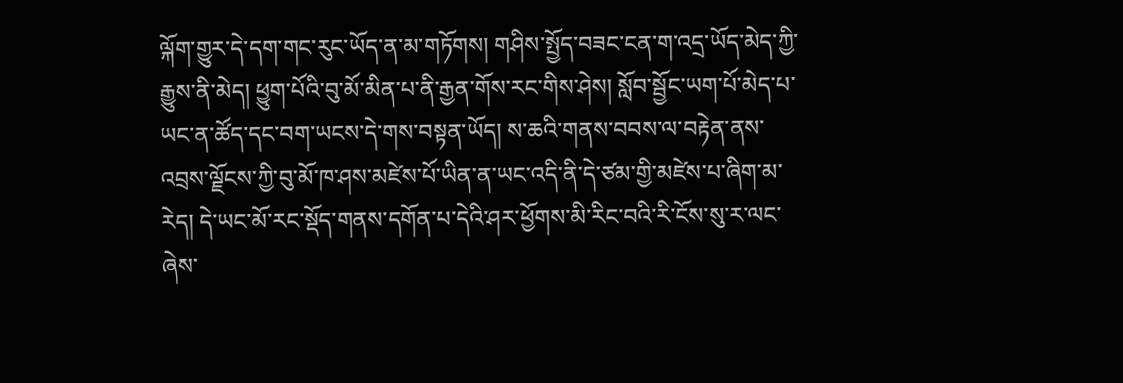ལྐོག་གྱུར་དེ་དག་གང་རུང་ཡོད་ན་མ་གཏོགས། གཤིས་སྤྱོད་བཟང་ངན་ག་འདྲ་ཡོད་མེད་ཀྱི་རྒྱུས་ནི་མེད། ཕྱུག་པོའི་བུ་མོ་མིན་པ་ནི་རྒྱན་གོས་རང་གིས་ཤེས། སློབ་སྦྱོང་ཡག་པོ་མེད་པ་ཡང་ན་ཚོད་དང་བག་ཡངས་དེ་གས་བསྟན་ཡོད། ས་ཆའི་གནས་བབས་ལ་བརྟེན་ནས་འབྲས་ལྗོངས་ཀྱི་བུ་མོ་ཁ་ཤས་མཛེས་པོ་ཡིན་ན་ཡང་འདི་ནི་དེ་ཙམ་གྱི་མཛེས་པ་ཞིག་མ་རེད། དེ་ཡང་མོ་རང་སྡོད་གནས་དགོན་པ་དེའི་ཤར་ཕྱོགས་མི་རིང་བའི་རི་ངོས་སུ་ར་ལང་ཞེས་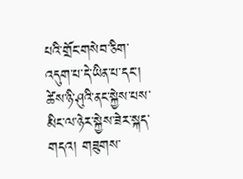པའི་གྲོང་གསེབ་ཅིག་འདུག་པ་དེ་ཡིན་པ་དང་། ཚེས་ཉི་ཤུའི་ནང་སྐྱེས་པས་མིང་ལ་ཉེར་སྐྱེས་ཟེར་སྐད་གདའ། གཟུགས་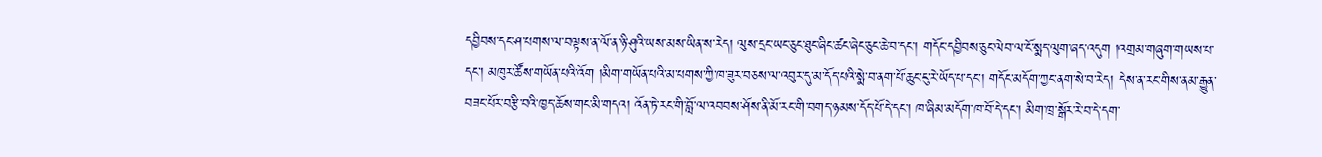དབྱིབས་དང་ཤ་པགས་ལ་བལྟས་ན་ལོ་ན་ཉི་ཤུའི་ཡས་མས་ཡིན་ས་རེད། ལུས་དྲང་ཡང་ཅུང་ཐུང་ཞིང་ཚང་ཞེང་ཅུང་ཆེ་བ་དང་། གདོང་དབྱིབས་ཅུང་ལེབ་ལ་ངོ་སྨད་ལུག་ཞད་འདུག །འགྲམ་གཞུག་གཡས་པ་དང་། མཁུར་ཚོས་གཡོན་པའི་འོག །མིག་གཡོན་པའི་མ་པགས་ཀྱི་ཁ་ཟུར་བཅས་ལ་འབུར་དུ་མ་དོད་པའི་སྨེ་བ་ནག་པོ་ཆུང་ངུ་རེ་ཡོད་པ་དང་། གདོང་མདོག་ཀྱང་ནག་སེ་བ་རེད། དེས་ན་རང་གིས་ནམ་རྒྱུན་བཟང་པོར་བརྩི་བའི་ཁྱད་ཆོས་གང་མི་གདའ། འོན་ཏེ་རང་གི་བློ་ལ་འབབས་ཤོས་ནི་མོ་རང་གི་བགད་ཉམས་དོད་པོ་དེ་དང་། ཁ་ཞིམ་མདོག་ཁ་བོ་དེ་དང་། མིག་ཁྲ་སྒོར་རེ་བ་དེ་དག་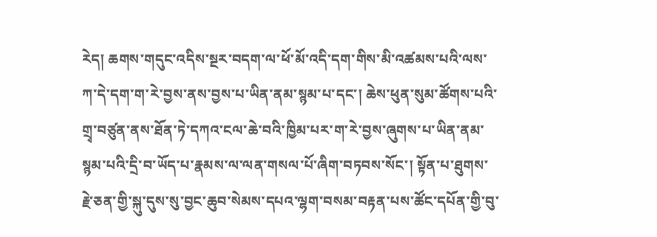རེད། ཆགས་གདུང་འདིས་སྔར་བདག་ལ་ཕོ་མོ་འདི་དག་གིས་མི་འཚམས་པའི་ལས་ཀ་དེ་དག་ག་རེ་བྱས་ནས་བྱས་པ་ཡིན་ནམ་སྙམ་པ་དང་། ཆེས་ཕུན་སུམ་ཚོགས་པའི་གྲྭ་བཙུན་ནས་ཐོན་ཏེ་དཀའ་ངལ་ཆེ་བའི་ཁྱིམ་པར་ག་རེ་བྱས་ཞུགས་པ་ཡིན་ནམ་སྙམ་པའི་དྲི་བ་ཡོད་པ་རྣམས་ལ་ལན་གསལ་པོ་ཞིག་བཏབས་སོང་། སྟོན་པ་ཐུགས་རྗེ་ཅན་གྱི་སྐུ་དུས་སུ་བྱང་ཆུབ་སེམས་དཔའ་ལྷག་བསམ་བརྟན་པས་ཚོང་དཔོན་གྱི་བུ་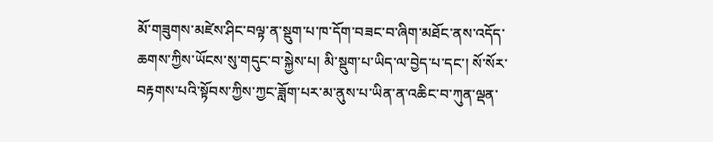མོ་གཟུགས་མཛེས་ཤིང་བལྟ་ན་སྡུག་པ་ཁ་དོག་བཟང་བ་ཞིག་མཐོང་ནས་འདོད་ཆགས་ཀྱིས་ཡོངས་སུ་གདུང་བ་སྐྱེས་པ། མི་སྡུག་པ་ཡིད་ལ་བྱེད་པ་དང་། སོ་སོར་བརྟགས་པའི་སྟོབས་ཀྱིས་ཀྱང་ཟློག་པར་མ་ནུས་པ་ཡིན་ན་འཆིང་བ་ཀུན་ལྡན་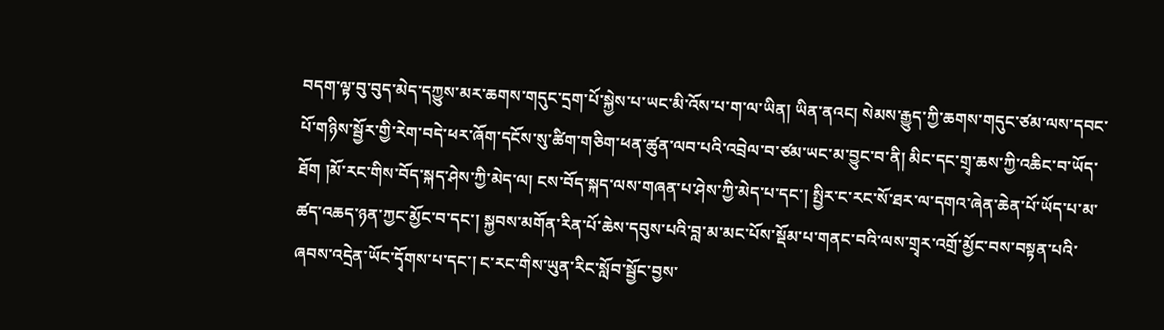བདག་ལྟ་བུ་བུད་མེད་དཀྱུས་མར་ཆགས་གདུང་དྲག་པོ་སྐྱེས་པ་ཡང་མི་འོས་པ་ག་ལ་ཡིན། ཡིན་ནའང། སེམས་རྒྱུད་ཀྱི་ཆགས་གདུང་ཙམ་ལས་དབང་པོ་གཉིས་སྦྱོར་གྱི་རེག་བདེ་ཕར་ཞོག་དངོས་སུ་ཚིག་གཅིག་ཕན་ཚུན་ལབ་པའི་འབྲེལ་བ་ཙམ་ཡང་མ་བྱུང་བ་ནི། མིང་དང་གྲྭ་ཆས་ཀྱི་འཆིང་བ་ཡོད་ཐོག །མོ་རང་གིས་བོད་སྐད་ཤེས་ཀྱི་མེད་ལ། ངས་བོད་སྐད་ལས་གཞན་པ་ཤེས་ཀྱི་མེད་པ་དང་། སྤྱིར་ང་རང་སོ་ཐར་ལ་དགའ་ཞེན་ཆེན་པོ་ཡོད་པ་མ་ཚད་འཆད་ཉན་ཀྱང་མྱོང་བ་དང་། སྐྱབས་མགོན་རིན་པོ་ཆེས་དབུས་པའི་བླ་མ་མང་པོས་སྡོམ་པ་གནང་བའི་ལས་གྲྭར་འགྲོ་མྱོང་བས་བསྟན་པའི་ཞབས་འདྲེན་ཡོང་དྭོགས་པ་དང་། ང་རང་གིས་ཡུན་རིང་སློབ་སྦྱོང་བྱས་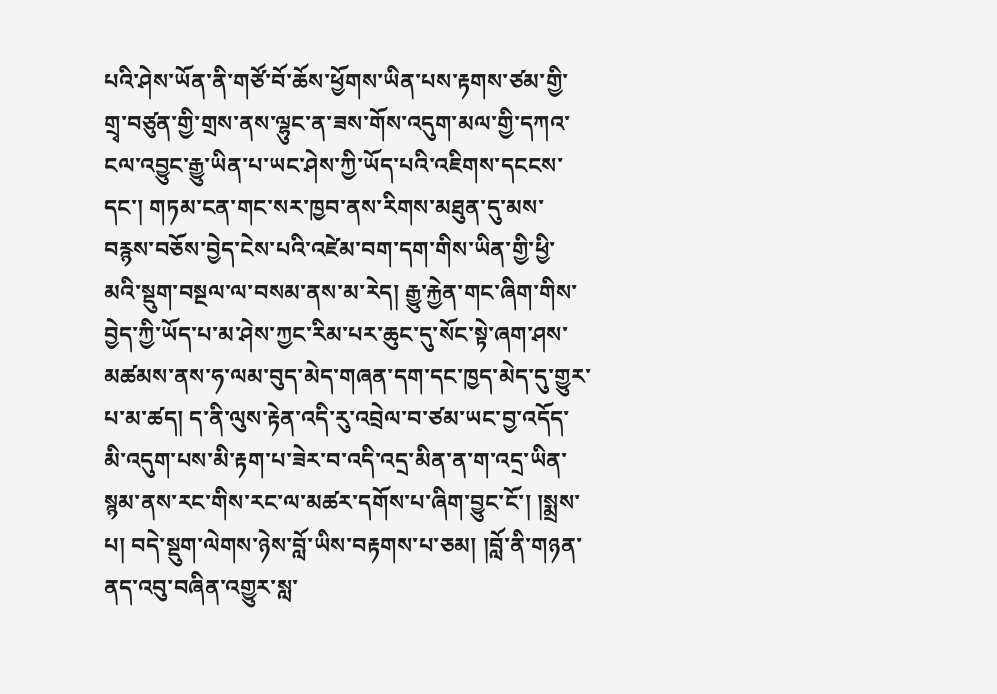པའི་ཤེས་ཡོན་ནི་གཙོ་བོ་ཆོས་ཕྱོགས་ཡིན་པས་རྟགས་ཙམ་གྱི་གྲྭ་བཙུན་གྱི་གྲས་ནས་ལྷུང་ན་ཟས་གོས་འདུག་མལ་གྱི་དཀའ་ངལ་འབྱུང་རྒྱུ་ཡིན་པ་ཡང་ཤེས་ཀྱི་ཡོད་པའི་འཇིགས་དངངས་དང་། གཏམ་ངན་གང་སར་ཁྱབ་ནས་རིགས་མཐུན་དུ་མས་བརྙས་བཅོས་བྱེད་ངེས་པའི་འཛེམ་བག་དག་གིས་ཡིན་གྱི་ཕྱི་མའི་སྡུག་བསྔལ་ལ་བསམ་ནས་མ་རེད། རྒྱུ་རྐྱེན་གང་ཞིག་གིས་བྱེད་ཀྱི་ཡོད་པ་མ་ཤེས་ཀྱང་རིམ་པར་ཆུང་དུ་སོང་སྟེ་ཞག་ཤས་མཚམས་ནས་ཧ་ལམ་བུད་མེད་གཞན་དག་དང་ཁྱད་མེད་དུ་གྱུར་པ་མ་ཚད། ད་ནི་ལུས་རྟེན་འདི་རུ་འབྲེལ་བ་ཙམ་ཡང་བྱ་འདོད་མི་འདུག་པས་མི་རྟག་པ་ཟེར་བ་འདི་འདྲ་མིན་ན་ག་འདྲ་ཡིན་སྙམ་ནས་རང་གིས་རང་ལ་མཚར་དགོས་པ་ཞིག་བྱུང་ངོ་། །སྨྲས་པ། བདེ་སྡུག་ལེགས་ཉེས་བློ་ཡིས་བརྟགས་པ་ཅམ། །བློ་ནི་གཉན་ནད་འབུ་བཞིན་འགྱུར་སླ་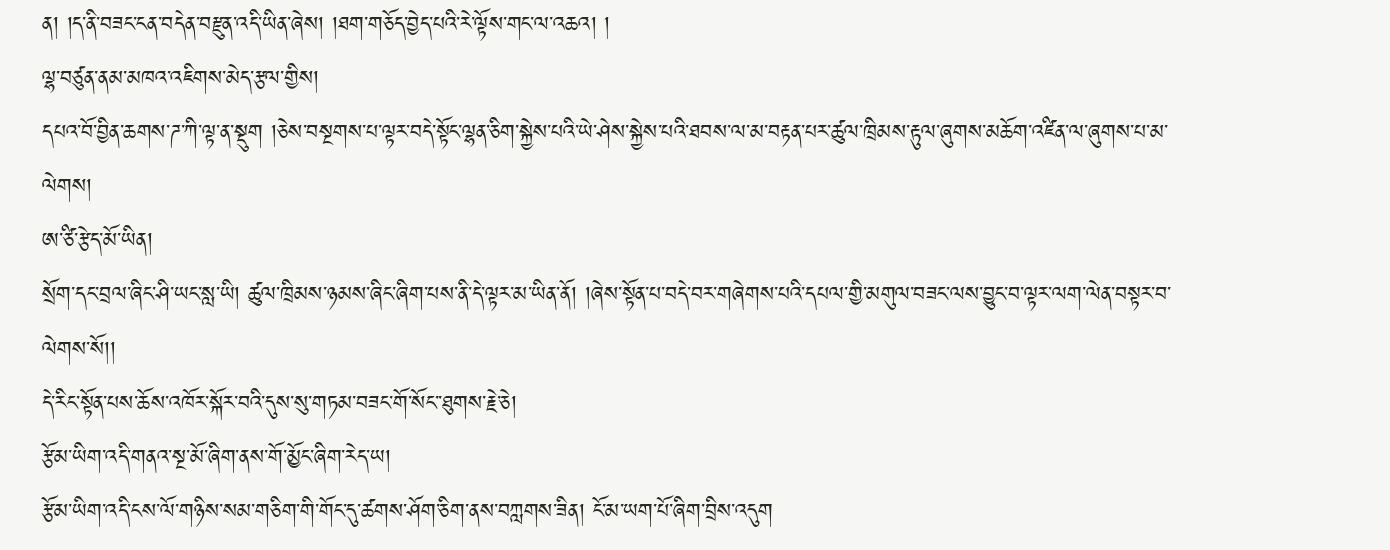ན། །ད་ནི་བཟང་ངན་བདེན་བརྫུན་འདི་ཡིན་ཞེས། །ཐག་གཅོད་བྱེད་པའི་རེ་ལྟོས་གང་ལ་འཆའ། །
ལྷ་བཙུན་ནམ་མཁའ་འཇིགས་མེད་རྩལ་གྱིས།
དཔའ་བོ་བྱིན་ཆགས་ཌ་ཀི་ལྟ་ན་སྡུག །ཅེས་བསྔགས་པ་ལྟར་བདེ་སྟོང་ལྷན་ཅིག་སྐྱེས་པའི་ཡེ་ཤེས་སྐྱེས་པའི་ཐབས་ལ་མ་བརྟན་པར་ཚུལ་ཁྲིམས་རྟུལ་ཞུགས་མཆོག་འཛིན་ལ་ཞུགས་པ་མ་ལེགས།
ཨ་ཙི་རྩེད་མོ་ཡིན།
སྲོག་དང་བྲལ་ཞིང་ཤི་ཡང་སླ་ཡི། ཚུལ་ཁྲིམས་ཉམས་ཞིང་ཞིག་པས་ནི་དེ་ལྟར་མ་ཡིན་ནོ། །ཞེས་སྟོན་པ་བདེ་བར་གཞེགས་པའི་དཔལ་གྱི་མགུལ་བཟང་ལས་བྱུང་བ་ལྟར་ལག་ལེན་བསྟར་བ་ལེགས་སོ།།
དེ་རིང་སྟོན་པས་ཆོས་འཁོར་སྐོར་བའི་དུས་སུ་གཏམ་བཟང་གོ་སོང་་ཐུགས་རྗེ་ཅེ།
རྩོམ་ཡིག་འདི་གནའ་སྔ་མོ་ཞིག་ནས་གོ་མྱོང་ཞིག་རེད་ཡ།
རྩོམ་ཡིག་འདི་ངས་ལོ་གཉིས་སམ་གཅིག་གི་གོང་དུ་ཚགས་ཤོག་ཅིག་ནས་བཀླགས་ཟིན། ངོ་མ་ཡག་པོ་ཞིག་བྲིས་འདུག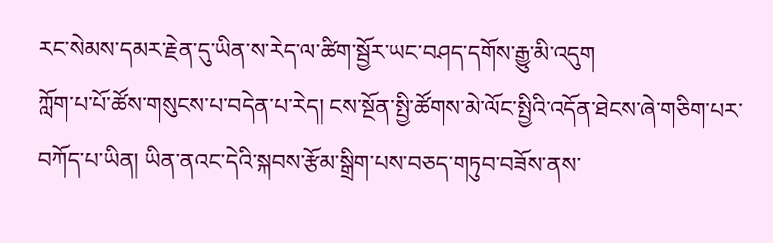རང་སེམས་དམར་རྗེན་དུ་ཡིན་ས་རེད་ལ་ཚིག་སྦྱོར་ཡང་བཤད་དགོས་རྒྱུ་མི་འདུག
ཀློག་པ་པོ་ཚོས་གསུངས་པ་བདེན་པ་རེད། ངས་སྔོན་སྤྱི་ཚོགས་མེ་ལོང་སྤྱིའི་འདོན་ཐེངས་ཞེ་གཅིག་པར་བཀོད་པ་ཡིན། ཡིན་ནའང་དེའི་སྐབས་རྩོམ་སྒྲིག་པས་བཅད་གཏུབ་བཟོས་ནས་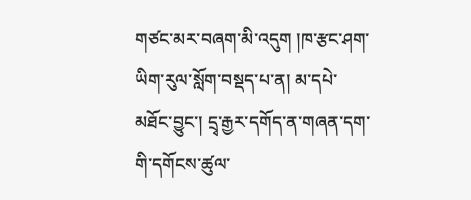གཙང་མར་བཞག་མི་འདུག །ཁ་རྩང་ཤག་ཡིག་རུལ་སློག་བསྡད་པ་ན། མ་དཔེ་མཐོང་བྱུང་། དྲྭ་རྒྱར་དགོད་ན་གཞན་དག་གི་དགོངས་ཚུལ་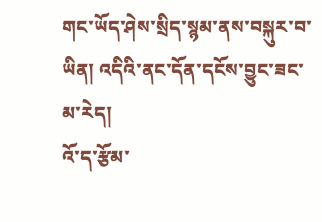གང་ཡོད་ཤེས་སྲིད་སྙམ་ནས་བསྐུར་བ་ཡིན། འདིའི་ནང་དོན་དངོས་བྱུང་ཟང་མ་རེད།
འོ་ད་རྩོམ་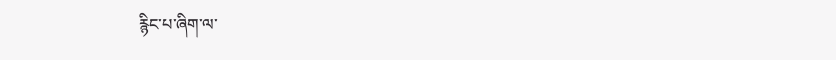རྙིང་པ་ཞིག་ལ་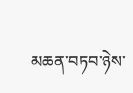མཆན་བཏབ་ཉེས་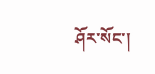ཤོར་སོང་།